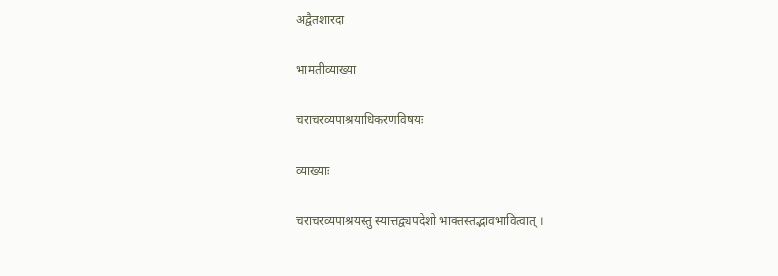अद्वैतशारदा

भामतीव्याख्या

चराचरव्यपाश्रयाधिकरणविषयः

व्याख्याः

चराचरव्यपाश्रयस्तु स्यात्तद्व्यपदेशो भाक्तस्तद्भावभावित्वात् ।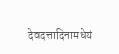देवदत्तादिनामधेयं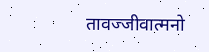तावज्जीवात्मनो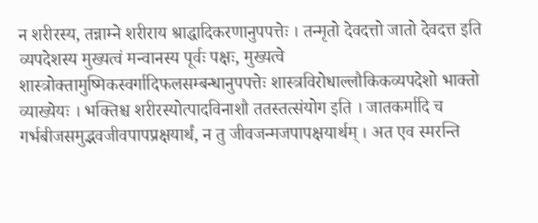न शरीरस्य, तन्नाम्ने शरीराय श्राद्धादिकरणानुपपत्तेः । तन्मृतो देवदत्तो जातो देवदत्त इति व्यपदेशस्य मुख्यत्वं मन्वानस्य पूर्वः पक्षः, मुख्यत्वे शास्त्रोक्तामुष्मिकस्वर्गादिफलसम्बन्धानुपपत्तेः शास्त्रविरोधाल्लौकिकव्यपदेशो भाक्तो व्याख्येयः । भक्तिश्च शरीरस्योत्पादविनाशौ ततस्तत्संयोग इति । जातकर्मादि च गर्भबीजसमुद्भवजीवपापप्रक्षयार्थं, न तु जीवजन्मजपापक्षयार्थम् । अत एव स्मरन्ति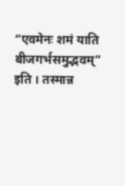“एवमेनः शमं याति बीजगर्भसमुद्भवम्” इति । तस्मान्न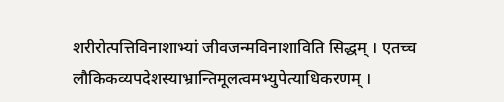शरीरोत्पत्तिविनाशाभ्यां जीवजन्मविनाशाविति सिद्धम् । एतच्च लौकिकव्यपदेशस्याभ्रान्तिमूलत्वमभ्युपेत्याधिकरणम् ।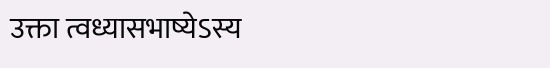उक्ता त्वध्यासभाष्येऽस्य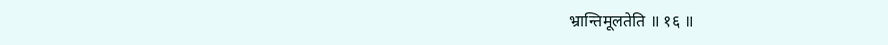भ्रान्तिमूलतेति ॥ १६ ॥